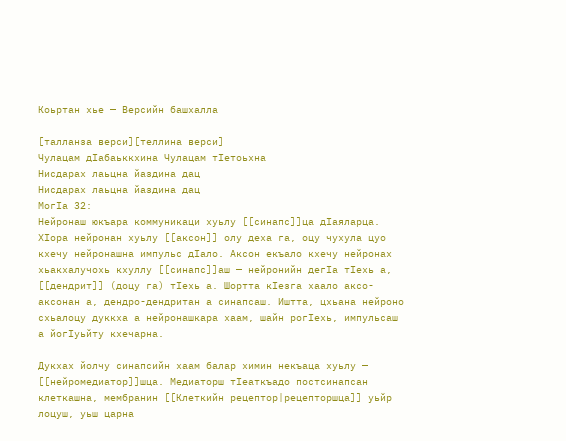Коьртан хье — Версийн башхалла

[талланза верси][теллина верси]
Чулацам дӀабаьккхина Чулацам тӀетоьхна
Нисдарах лаьцна йаздина дац
Нисдарах лаьцна йаздина дац
МогӀа 32:
Нейронаш юкъара коммуникаци хуьлу [[синапс]]ца дӀаяларца. ХӀора нейронан хуьлу [[аксон]] олу деха га, оцу чухула цуо кхечу нейронашна импульс дӀало. Аксон екъало кхечу нейронах хьакхалучохь кхуллу [[синапс]]аш — нейронийн дегӀа тӀехь а, [[дендрит]] (доцу га) тӀехь а. Шортта кӀезга хаало аксо-аксонан а, дендро-дендритан а синапсаш. Иштта, цхьана нейроно схьалоцу дуккха а нейронашкара хаам, шайн рогӀехь, импульсаш а йогӀуьйту кхечарна.

Дукхах йолчу синапсийн хаам балар химин некъаца хуьлу — [[нейромедиатор]]шца. Медиаторш тӀеаткъадо постсинапсан клеткашна, мембранин [[Клеткийн рецептор|рецепторшца]] уьйр лоцуш, уьш царна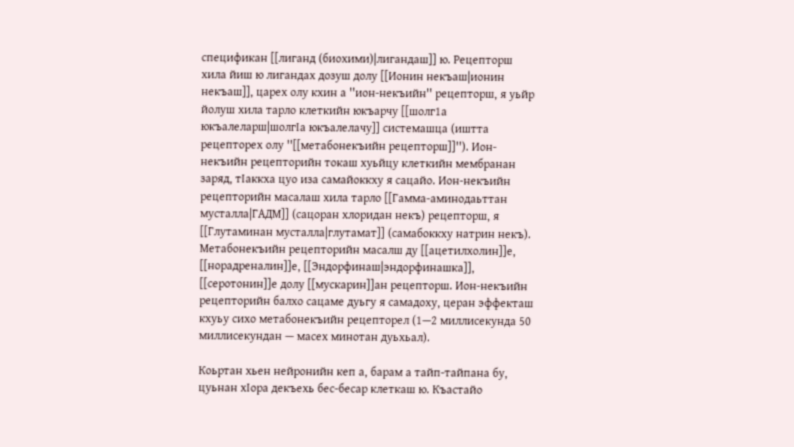спецификан [[лиганд (биохими)|лигандаш]] ю. Рецепторш хила йиш ю лигандах дозуш долу [[Ионин некъаш|ионин некъаш]], царех олу кхин а ''ион-некъийн'' рецепторш, я уьйр йолуш хила тарло клеткийн юкъарчу [[шолг1а юкъалеларш|шолгӀа юкъалелачу]] системашца (иштта рецепторех олу ''[[метабонекъийн рецепторш]]''). Ион-некъийн рецепторийн токаш хуьйцу клеткийн мембранан заряд, тӀаккха цуо иза самайоккху я сацайо. Ион-некъийн рецепторийн масалаш хила тарло [[Гамма-аминодаьттан мусталла|ГАДМ]] (сацоран хлоридан некъ) рецепторш, я [[Глутаминан мусталла|глутамат]] (самабоккху натрин некъ). Метабонекъийн рецепторийн масалш ду [[ацетилхолин]]е, [[норадреналин]]е, [[Эндорфинаш|эндорфинашка]], [[серотонин]]е долу [[мускарин]]ан рецепторш. Ион-некъийн рецепторийн балхо сацаме дуьгу я самадоху, церан эффекташ кхуьу сихо метабонекъийн рецепторел (1—2 миллисекунда 50 миллисекундан — масех минотан дуьхьал).

Коьртан хьен нейронийн кеп а, барам а тайп-тайпана бу, цуьнан хӀора декъехь бес-бесар клеткаш ю. Къастайо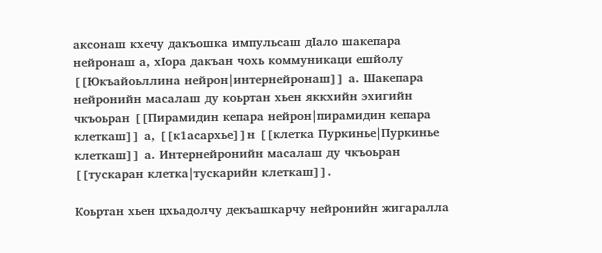аксонаш кхечу дакъошка импульсаш дӀало шакепара нейронаш а, хӀора дакъан чохь коммуникаци ешйолу [[Юкъайоьллина нейрон|интернейронаш]] а. Шакепара нейронийн масалаш ду коьртан хьен яккхийн эхигийн чкъоьран [[Пирамидин кепара нейрон|пирамидин кепара клеткаш]] а, [[к1асархье]]н [[клетка Пуркинье|Пуркинье клеткаш]] а. Интернейронийн масалаш ду чкъоьран [[тускаран клетка|тускарийн клеткаш]].

Коьртан хьен цхьадолчу декъашкарчу нейронийн жигаралла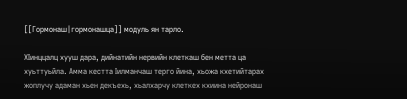[[Гормонаш|гормонашца]] модуль ян тарло.

ХӀинццалц хууш дара, дийнатийн нервийн клеткаш бен метта ца хуьттуьйла. Амма кестта Ӏилманчаш терго йина, хьожа кхетийтарах жоплучу адаман хьен декъехь, хьалхарчу клеткех кхиина нейронаш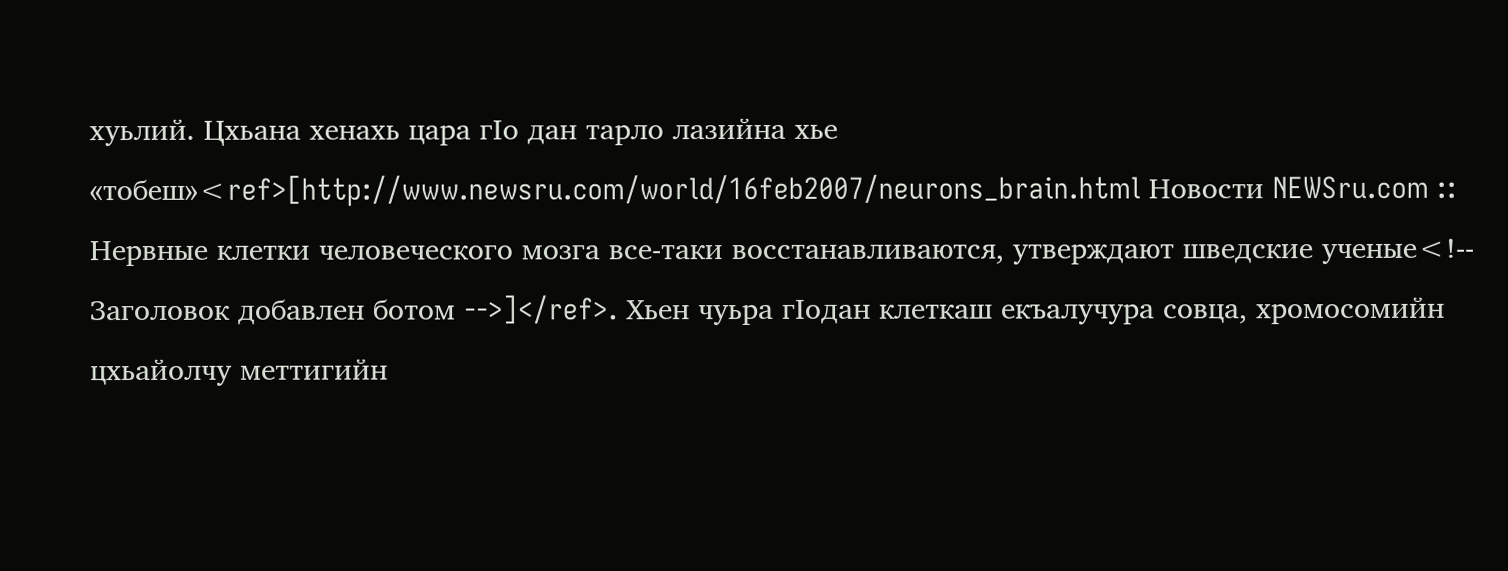хуьлий. Цхьана хенахь цара гӀо дан тарло лазийна хье «тобеш»<ref>[http://www.newsru.com/world/16feb2007/neurons_brain.html Новости NEWSru.com :: Нервные клетки человеческого мозга все-таки восстанавливаются, утверждают шведские ученые<!-- Заголовок добавлен ботом -->]</ref>. Хьен чуьра гӀодан клеткаш екъалучура совца, хромосомийн цхьайолчу меттигийн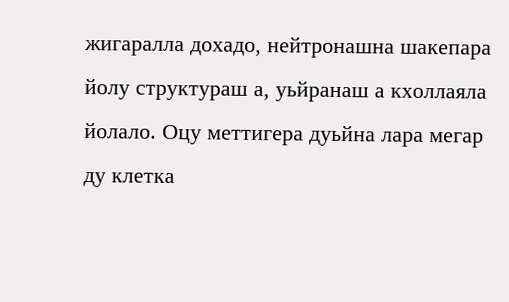жигаралла дохадо, нейтронашна шакепара йолу структураш а, уьйранаш а кхоллаяла йолало. Оцу меттигера дуьйна лара мегар ду клетка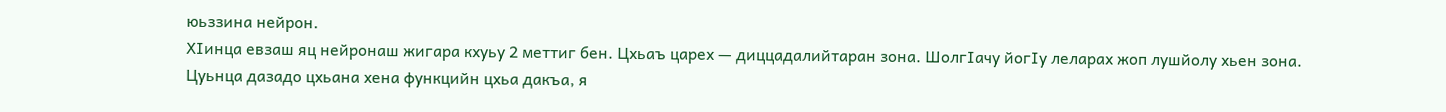юьззина нейрон.
ХӀинца евзаш яц нейронаш жигара кхуьу 2 меттиг бен. Цхьаъ царех — диццадалийтаран зона. ШолгӀачу йогӀу леларах жоп лушйолу хьен зона. Цуьнца дазадо цхьана хена функцийн цхьа дакъа, я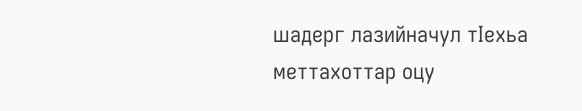шадерг лазийначул тӀехьа меттахоттар оцу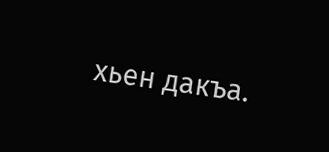хьен дакъа.